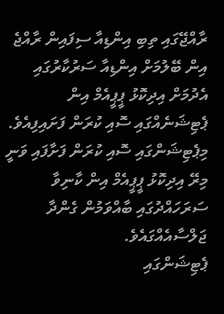ރާއްޖޭގައި ތިބި އިންޑިއާ ސިފައިން ރާއްޖެ އިން ބޭލުމަށް އިންޑިއާ ސަރުކާރުގައި އެދުމަށް އިދިކޮޅު ޕީޕީއެމް އިން ޕެޓިޝަނެއްގައި ސޮއި ކުރަން ފަށައިފިއެވެ.
މިޕެޓިޝަންގައި ސޮއި ކުރަން ފަށާފައި ވަނީ މިރޭ އިދިކޮޅު ޕީޕީއެމް އިން ކާނިވާ ސަރަހައްދުގައި ބާއްވަމުން ގެންދާ ޖަލްސާއެއްގައެވެ.
ޕެޓިޝަންގައި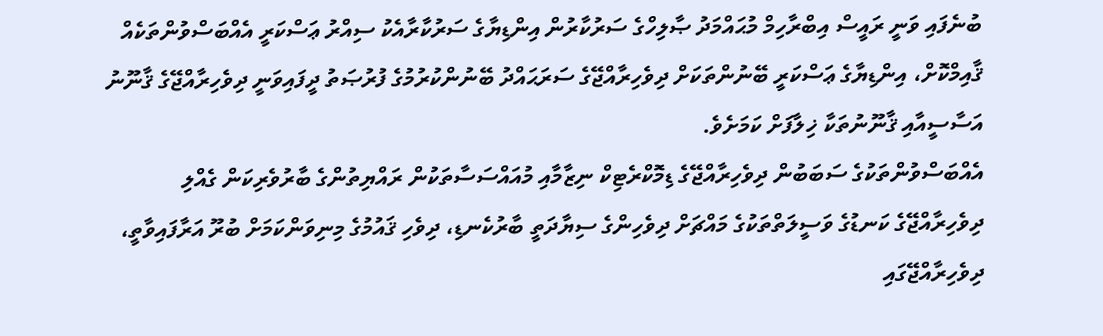ބުނެފައި ވަނީ ރައީސް އިބްރާހިމް މުޙައްމަދު ޞާލިހްގެ ސަރުކާރުން އިންޑިޔާގެ ސަރުކާރާއެކު ސިއްރު ޢަސްކަރީ އެއްބަސްވުންތަކެއް ޤާއިމްކޮށް، އިންޑިޔާގެ ޢަސްކަރީ ބޭނުންތަކަށް ދިވެހިރާއްޖޭގެ ސަރަޙައްދު ބޭނުންކުރުމުގެ ފުރުޞަތު ދީފައިވަނީ ދިވެހިރާއްޖޭގެ ޤާނޫނު އަސާސީއާއި ޤާނޫނުތަކާ ޚިލާފަށް ކަމަށެވެ.
އެއްބަސްވުންތަކުގެ ސަބަބުން ދިވެހިރާއްޖޭގެ ޑިމޮކްރެޓިކް ނިޒާމާއި މުއައްސަސާތަކުން ރައްޔިތުންގެ ބާރުވެރިކަން ގެއްލި ދިވެހިރާއްޖޭގެ ކަނޑުގެ ވަސީލަތްތަކުގެ މައްޗަށް ދިވެހިންގެ ސިޔާދަތީ ބާރުކެނޑި، ދިވެހި ޤައުމުގެ މިނިވަންކަމަށް ބުރޫ އަރާފައިވާތީ، ދިވެހިރާއްޖޭގައި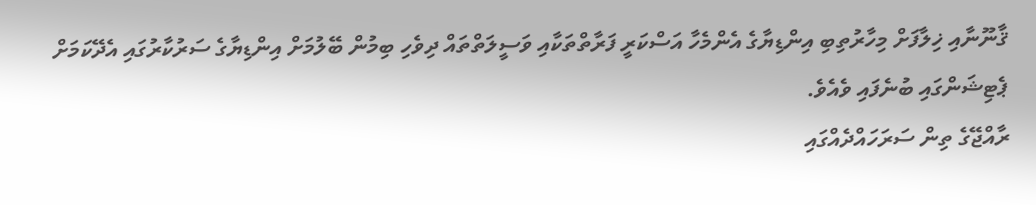ޤާނޫނާއި ޚިލާފަށް މިހާރުތިބި އިންޑިޔާގެ އެންމެހާ އަސްކަރީ ފަރާތްތަކާއި ވަސީލަތްތައް ދިވެހި ބިމުން ބޭލުމަށް އިންޑިޔާގެ ސަރުކާރުގައި އެދޭކަމަށް ޕެޓިޝަންގައި ބުނެފައި ވެއެވެ.
ރާއްޖޭގެ ތިން ސަރަހައްދެއްގައި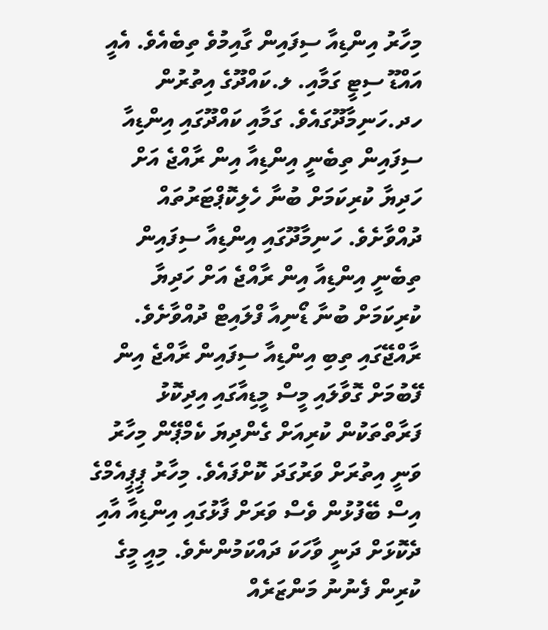މިހާރު އިންޑިއާ ސިފައިން ގާއިމުވެ ތިބެއެވެ. އެއީ އައްޑޫ ސިޓީ ގަމާއި. ލ.ކައްދޫގެ އިތުރުން ހދ.ހަނިމާދޫގައެވެ. ގަމާއި ކައްދޫގައި އިންޑިއާ ސިފައިން ތިބެނީ އިންޑިއާ އިން ރާއްޖެ އަށް ހަދިޔާ ކުރިކަމަށް ބުނާ ހެލިކޮޕްޓަރުތައް ދުއްވާށެވެ. ހަނިމާދޫގައި އިންޑިއާ ސިފައިން ތިބެނީ އިންޑިއާ އިން ރާއްޖެ އަށް ހަދިޔާ ކުރިކަމަށް ބުނާ ޑޯނިއާ ފްލައިޓް ދުއްވާށެވެ.
ރާއްޖޭގައި ތިބި އިންޑިއާ ސިފައިން ރާއްޖެ އިން ފޭބުމަށް ގޮވާލައި މީސް މީޑިއާގައި އިދިކޮޅު ފަރާތްތަކުން ކުރިއަށް ގެންދިޔަ ކެމްޕޭން މިހާރު ވަނީ އިތުރަށް ވަރުގަދަ ކޮށްފައެވެ. މިހާރު ޕީޕީއެމްގެ އިސް ބޭފުޅުން ވެސް ވަރަށް ފާޅުގައި އިންޑިއާ އާއި ދެކޮޅަށް ދަނީ ވާހަކަ ދައްކަމުންނެވެ. މިއީ މީގެ ކުރިން ފެނުނު މަންޒަރެއް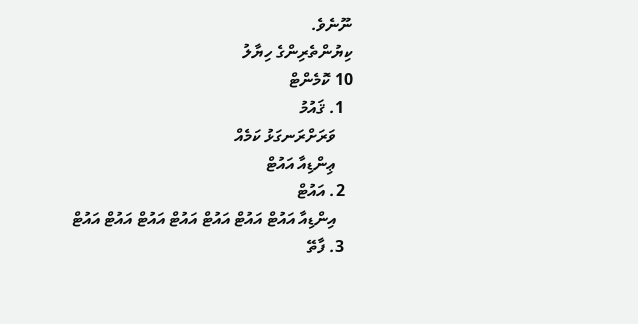ނޫނެވެ.
ކިޔުންތެރިންގެ ހިޔާލު
10 ކޮމެންޓް
  1. ޤައުމު
    ވަރަށްރަނގަޅު ކަމެއް
    ޢިންޑިއާ އައުޓް
  2. އައުޓް
    އިންޑިއާ އައުޓް އައުޓް އައުޓް އައުޓް އައުޓް އައުޓް އައުޓް
  3. ފާތޭ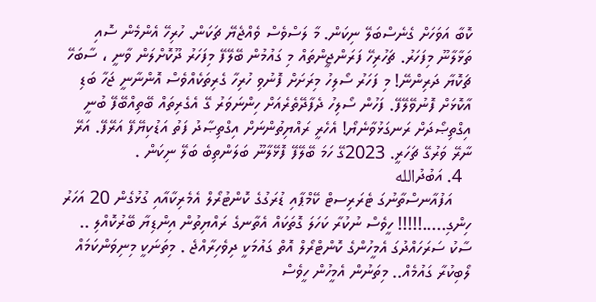ކޮބާ އަވަހަށް ގެނެސްބަލޭ ނިކަން. މާ ލަސްވެސް ވެއްޖެޔޭ ޗަކަން. ހުރިހޭ އެންމެން ސޮއި ތަޅާލާނޫ މިފަހަރު. ޗަހުރިހޭ ފަރަންޖީންތައް މި ގައުމުން ބޭލޭފޭ މިފަހަރު ދޫކޮށްލަން ވާނީ ، ސާބަހޭ ޗަކޮޔާ ދަރިންނޭ! މި ފަހަރު ސޯލިހު މިރަށަށް ފޮނުވި ހުރިހާ ގެރިތަކެއްވެސް އޮންނާނީ ޖަހާ ބަޑި އާކޮޅަށް ފޮނުވޭލޭފޭ. ފަހުން ސޯލިހު ދެފާދޭތެރެއަށް ހިންނަވަރު ގޭ އެގެރިތައް ބޭތިއްބޭފޭ ބުނީ އިގްތިޞޯދަށް ރަނގަޅުވާނެޔޯ! އެހެރީ ރައްޔިތުންނަށް އިގްތިޞާދު ފަތު އަޑުކިޔޭފޭ އަރޭފޭ. އަރޭ ނާރޭ ވަރުގޭ ޗަހަރީ. 2023ގޭ ހަމަ ބޭލޭފޭ ފޮޅޭލާނޫ ބަލަންތިބެ ބަލޭ ނިކަން .
  4. އަބުދުالله
    އަފުއާނސްތާނުގަ ޓެރަރިސޓް ކޭމްޕާއި ޑުރަގުގެ ކޮންޓުރޯލް އެމެރިކާއާއި ގުޅުގެން 20 އަހަރު ހިންގި.....!!!!! ހީވެސް ނުކުރާ ކަހަލަ ގޮތަކައް އެތާނގެ ރައްޔިތުން އިންޑިޔާ ބޭރުކޮއްލި .. ސާކު ސަރަހައްދުގަ އެމީހުންގެ ކޮންޓްރޯލް އޮތް ގައުމަކީ ދިވެހިރާއްޖެ . މިތަނަކީ މިނިވަންކަމައް ލޯބިކުރާ ގައުމެއް.. މިތަނުން އެމީހުން ހީވެސް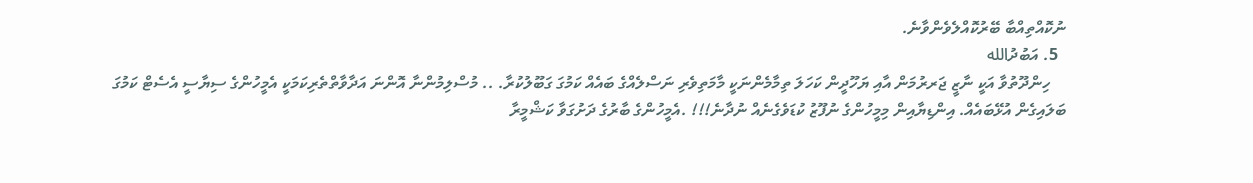ނުކޮއްތިއްބާ ބޭރުކޮއްލެވެންވާނެ.
  5. އަބުދުالله
    ހިންދޫތުވާ އަކީ ނާޒީ ޖަރރުމަން އާއި ޔަހޫދީން ކަހަލަ ތިމާމެންނަކީ މާމަތިވެރި ނަސްލެއްގެ ބައެއް ކަމުގަ ގަބޫލުކުރާ. .. މުސްލިމުންނާ އޮންނަ އަދާވާތްތެރިކަމަކީ އެމީހުންގެ ސިޔާސީ އެސެޓް ކަމުގަ ބަލައިގެން އުޅޭބައެއް. އިންޑިޔާއިން މިމީހުންގެ ނުފޫޒު ކުޑަވެގެނެއް ނުދާނެ!!! .އެމީހުންގެ ބާރުގެ ދަށުގަވާ ކަޝްމީރާ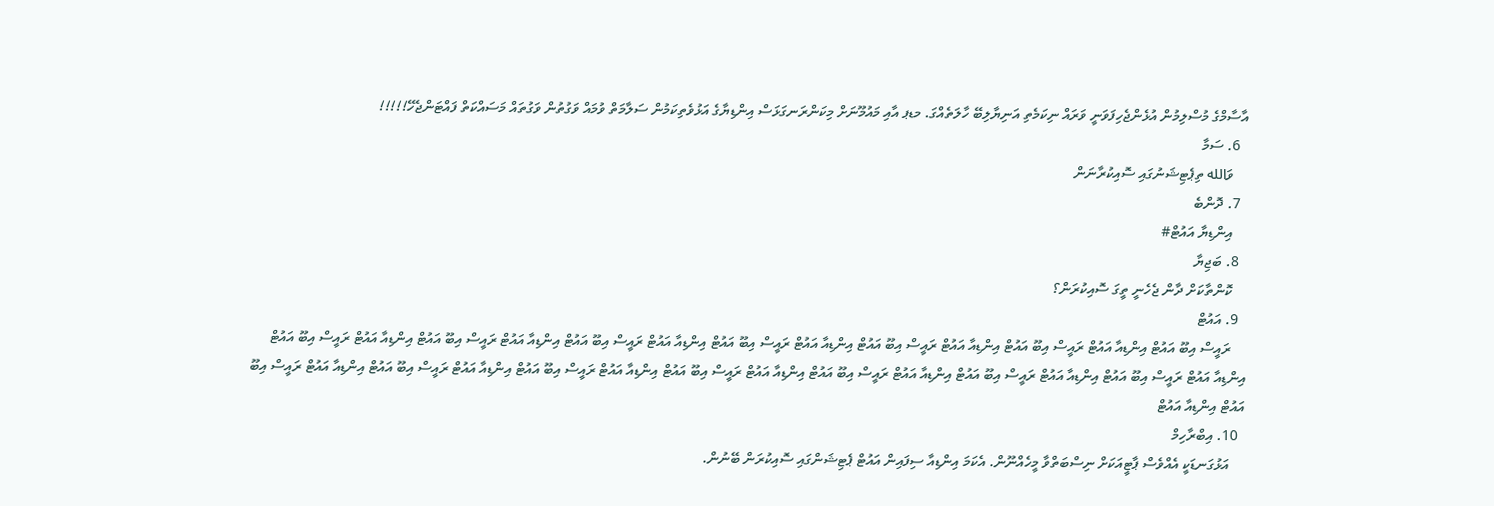އާސާމްގެ މުސްލިމުން އުޅެންޖެހިފަވަނީ ވަރައް ނިކަމެތި އަނިޔާލިބޭ ހާލަތެއްގަ. މޑޕ އާއި މައުމޫނަށް މިކަންރަނގަޅަސް އިންޑިޔާގެ އަޅުވެތިކަމުން ސަލާމަތް ވުމައް ވަގުތުން ވަގުތައް މަސައްކަތް ފައްޓަންޖެހޭ!!!!!
  6. ސަމާ
    ވަالله ތިޕެޓިޝަނުގައި ސޮއިކުރާނަން
  7. ދޮންބެ
    އިންޑިޔާ އައުޓް#
  8. ބަޖިޔާ
    ކޮންތާކަށް ދާން ޖެހެނީ ތީގަ ސޮއިކުރަން؟
  9. އައުޓް
    ރައީސް އިބޫ އައުޓް އިންޑިއާ އައުޓް ރައީސް އިބޫ އައުޓް އިންޑިއާ އައުޓް ރައީސް އިބޫ އައުޓް އިންޑިއާ އައުޓް ރައީސް އިބޫ އައުޓް އިންޑިއާ އައުޓް ރައީސް އިބޫ އައުޓް އިންޑިއާ އައުޓް ރައީސް އިބޫ އައުޓް އިންޑިއާ އައުޓް ރައީސް އިބޫ އައުޓް އިންޑިއާ އައުޓް ރައީސް އިބޫ އައުޓް އިންޑިއާ އައުޓް ރައީސް އިބޫ އައުޓް އިންޑިއާ އައުޓް ރައީސް އިބޫ އައުޓް އިންޑިއާ އައުޓް ރައީސް އިބޫ އައުޓް އިންޑިއާ އައުޓް ރައީސް އިބޫ އައުޓް އިންޑިއާ އައުޓް ރައީސް އިބޫ އައުޓް އިންޑިއާ އައުޓް ރައީސް އިބޫ އައުޓް އިންޑިއާ އައުޓް
  10. އިބްރާހިމް
    އަޅުގަނޑަކީ އެއްވެސް ޕާޓީއަކަށް ނިސްބަތްވާ މީހެއްނޫން. އެކަމަ އިންޑިއާ ސިފައިން އައުޓް ޕެޓިޝަންގައި ސޮއިކުރަން ބޭނުން.